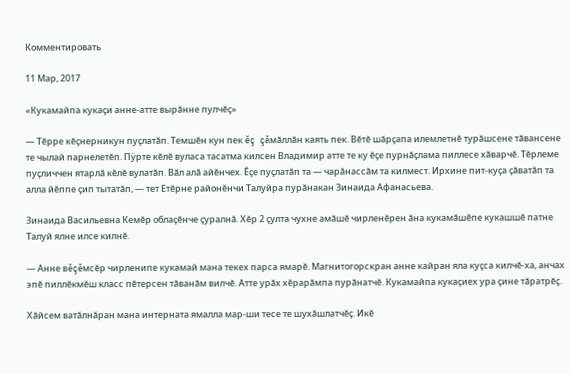Комментировать

11 Мар, 2017

«Кукамайпа кукаçи анне-атте вырăнне пулчĕç»

— Тĕрре кĕçнерникун пуçлатăп. Темшĕн кун пек ĕç çăмăллăн каять пек. Вĕтĕ шăрçапа илемлетнĕ турăшсене тăвансене те чылай парнелетĕп. Пÿрте кĕлĕ вуласа тасатма килсен Владимир атте те ку ĕçе пурнăçлама пиллесе хăварчĕ. Тĕрлеме пуçличчен ятарлă кĕлĕ вулатăп. Вăл алă айĕнчех. Ĕçе пуçлатăп та — чарăнассăм та килмест. Ирхине пит-куçа çăватăп та алла йĕппе çип тытатăп, — тет Етĕрне районĕнчи Талуйра пурăнакан Зинаида Афанасьева.

Зинаида Васильевна Кемĕр облаçĕнче çуралнă. Хĕр 2 çулта чухне амăшĕ чирленĕрен ăна кукамăшĕпе кукашшĕ патне Талуй ялне илсе килнĕ.

— Анне вĕçĕмсĕр чирленипе кукамай мана текех парса ямарĕ. Магнитогорскран анне кайран яла куçса килчĕ-ха, анчах эпĕ пиллĕкмĕш класс пĕтерсен тăванăм вилчĕ. Атте урăх хĕрарăмпа пурăнатчĕ. Кукамайпа кукаçиех ура çине тăратрĕç.

Хăйсем ватăлнăран мана интерната ямалла мар-ши тесе те шухăшлатчĕç. Икĕ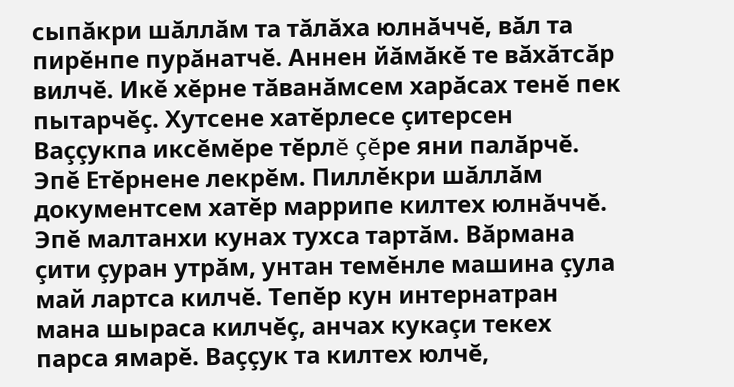сыпăкри шăллăм та тăлăха юлнăччĕ, вăл та пирĕнпе пурăнатчĕ. Аннен йăмăкĕ те вăхăтсăр вилчĕ. Икĕ хĕрне тăванăмсем харăсах тенĕ пек пытарчĕç. Хутсене хатĕрлесе çитерсен Ваççукпа иксĕмĕре тĕрлĕ çĕре яни палăрчĕ. Эпĕ Етĕрнене лекрĕм. Пиллĕкри шăллăм документсем хатĕр маррипе килтех юлнăччĕ. Эпĕ малтанхи кунах тухса тартăм. Вăрмана çити çуран утрăм, унтан темĕнле машина çула май лартса килчĕ. Тепĕр кун интернатран мана шыраса килчĕç, анчах кукаçи текех парса ямарĕ. Ваççук та килтех юлчĕ,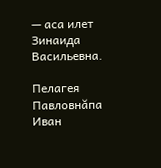— аса илет Зинаида Васильевна.

Пелагея Павловнăпа Иван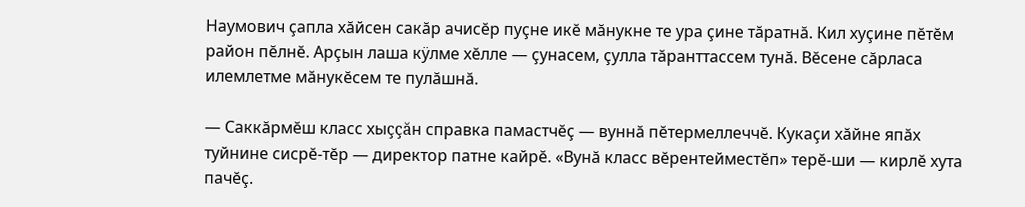Наумович çапла хăйсен сакăр ачисĕр пуçне икĕ мăнукне те ура çине тăратнă. Кил хуçине пĕтĕм район пĕлнĕ. Арçын лаша кÿлме хĕлле — çунасем, çулла тăранттассем тунă. Вĕсене сăрласа илемлетме мăнукĕсем те пулăшнă.

— Саккăрмĕш класс хыççăн справка памастчĕç — вуннă пĕтермеллеччĕ. Кукаçи хăйне япăх туйнине сисрĕ-тĕр — директор патне кайрĕ. «Вунă класс вĕрентейместĕп» терĕ-ши — кирлĕ хута пачĕç.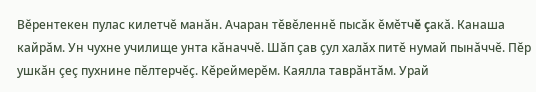Вĕрентекен пулас килетчĕ манăн. Ачаран тĕвĕленнĕ пысăк ĕмĕтчĕ çакă. Канаша кайрăм. Ун чухне училище унта кăначчĕ. Шăп çав çул халăх питĕ нумай пынăччĕ. Пĕр ушкăн çеç пухнине пĕлтерчĕç. Кĕреймерĕм. Каялла таврăнтăм. Урай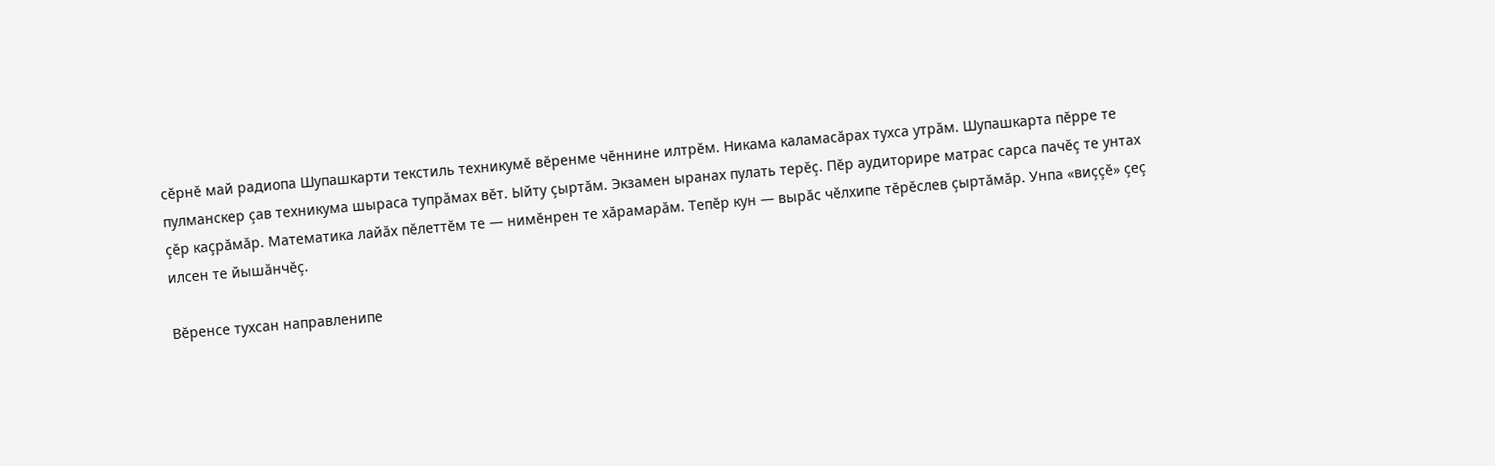сĕрнĕ май радиопа Шупашкарти текстиль техникумĕ вĕренме чĕннине илтрĕм. Никама каламасăрах тухса утрăм. Шупашкарта пĕрре те пулманскер çав техникума шыраса тупрăмах вĕт. Ыйту çыртăм. Экзамен ыранах пулать терĕç. Пĕр аудиторире матрас сарса пачĕç те унтах çĕр каçрăмăр. Математика лайăх пĕлеттĕм те — нимĕнрен те хăрамарăм. Тепĕр кун — вырăс чĕлхипе тĕрĕслев çыртăмăр. Унпа «виççĕ» çеç илсен те йышăнчĕç.

Вĕренсе тухсан направленипе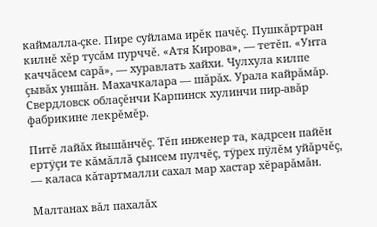каймалла-çке. Пире суйлама ирĕк пачĕç. Пушкăртран килнĕ хĕр тусăм пурччĕ. «Атя Кирова», — тетĕп. «Унта каччăсем сарă», — хуравлать хайхи. Чулхула килпе çывăх уншăн. Махачкалара — шăрăх. Урала кайрăмăр. Свердловск облаçĕнчи Карпинск хулинчи пир-авăр фабрикине лекрĕмĕр.

Питĕ лайăх йышăнчĕç. Тĕп инженер та, кадрсен пайĕн ертÿçи те кăмăллă çынсем пулчĕç, тÿрех пÿлĕм уйăрчĕç, — каласа кăтартмалли сахал мар хастар хĕрарăмăн.

Малтанах вăл пахалăх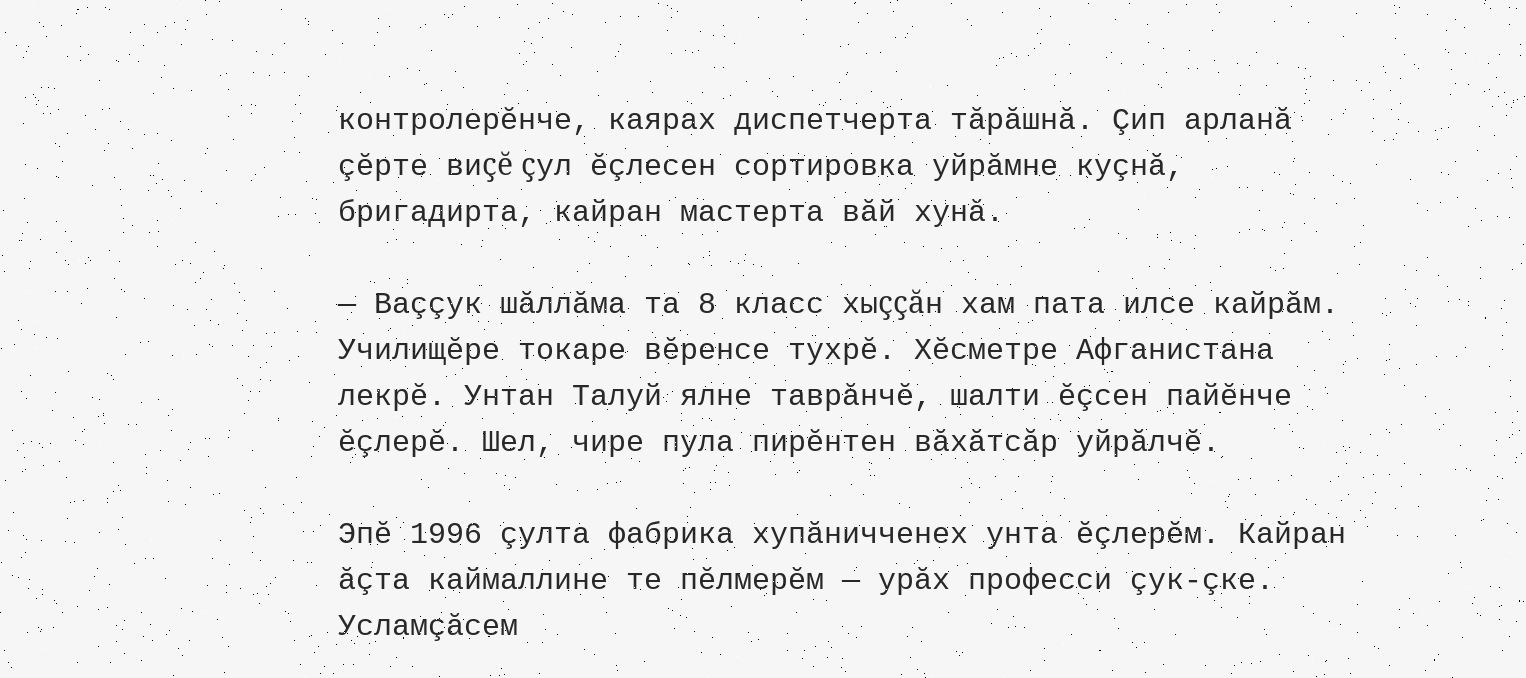контролерĕнче, каярах диспетчерта тăрăшнă. Çип арланă çĕрте виçĕ çул ĕçлесен сортировка уйрăмне куçнă, бригадирта, кайран мастерта вăй хунă.

— Ваççук шăллăма та 8 класс хыççăн хам пата илсе кайрăм. Училищĕре токаре вĕренсе тухрĕ. Хĕсметре Афганистана лекрĕ. Унтан Талуй ялне таврăнчĕ, шалти ĕçсен пайĕнче ĕçлерĕ. Шел, чире пула пирĕнтен вăхăтсăр уйрăлчĕ.

Эпĕ 1996 çулта фабрика хупăничченех унта ĕçлерĕм. Кайран ăçта каймаллине те пĕлмерĕм — урăх професси çук-çке. Усламçăсем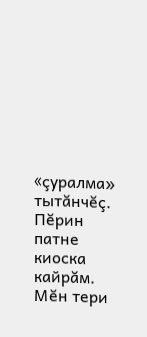«çуралма» тытăнчĕç. Пĕрин патне киоска кайрăм. Мĕн тери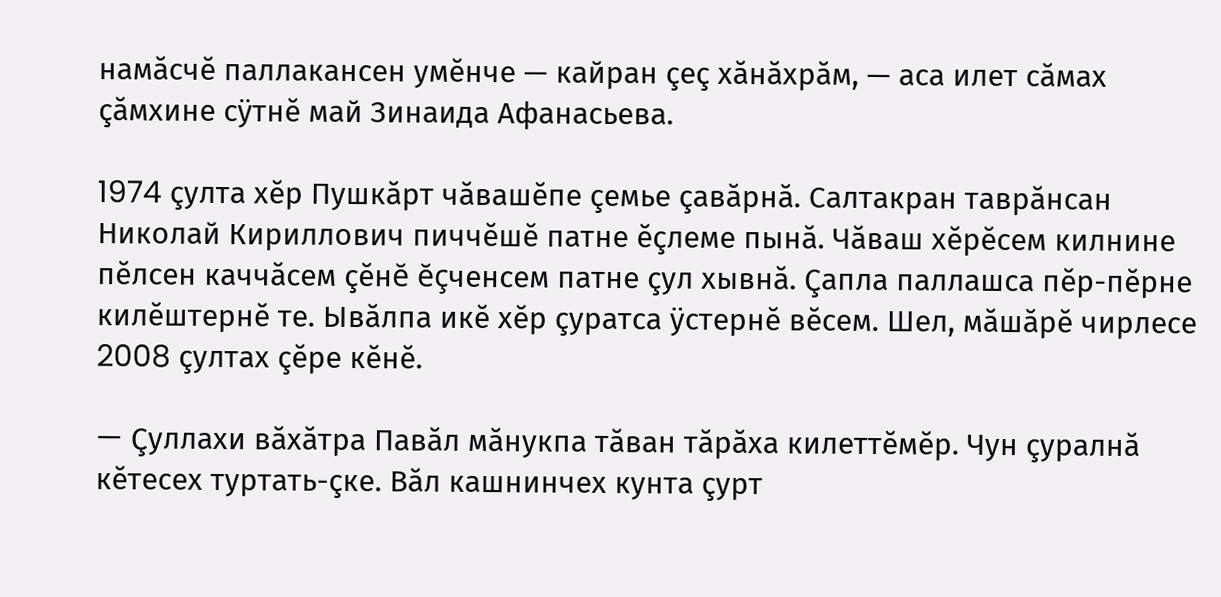намăсчĕ паллакансен умĕнче — кайран çеç хăнăхрăм, — аса илет сăмах çăмхине сÿтнĕ май Зинаида Афанасьева.

1974 çулта хĕр Пушкăрт чăвашĕпе çемье çавăрнă. Салтакран таврăнсан Николай Кириллович пиччĕшĕ патне ĕçлеме пынă. Чăваш хĕрĕсем килнине пĕлсен каччăсем çĕнĕ ĕçченсем патне çул хывнă. Çапла паллашса пĕр-пĕрне килĕштернĕ те. Ывăлпа икĕ хĕр çуратса ÿстернĕ вĕсем. Шел, мăшăрĕ чирлесе 2008 çултах çĕре кĕнĕ.

— Çуллахи вăхăтра Павăл мăнукпа тăван тăрăха килеттĕмĕр. Чун çуралнă кĕтесех туртать-çке. Вăл кашнинчех кунта çурт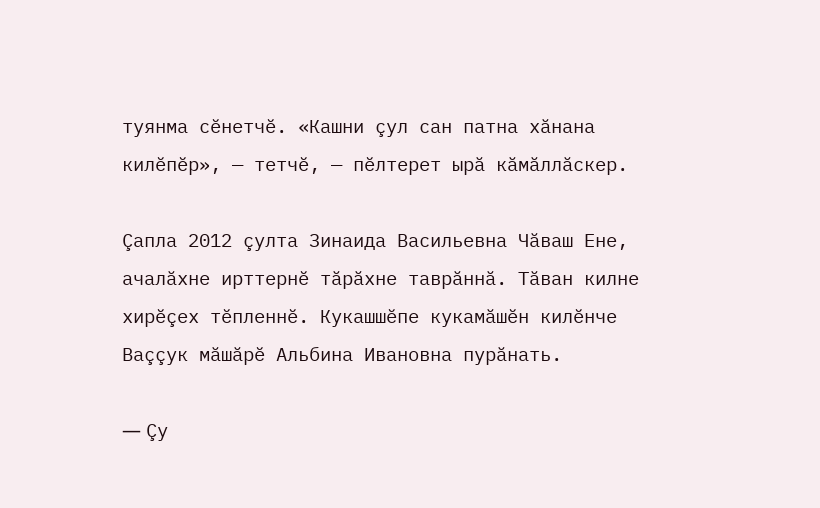туянма сĕнетчĕ. «Кашни çул сан патна хăнана килĕпĕр», — тетчĕ, — пĕлтерет ырă кăмăллăскер.

Çапла 2012 çулта Зинаида Васильевна Чăваш Ене, ачалăхне ирттернĕ тăрăхне таврăннă. Тăван килне хирĕçех тĕпленнĕ. Кукашшĕпе кукамăшĕн килĕнче Ваççук мăшăрĕ Альбина Ивановна пурăнать.

— Çу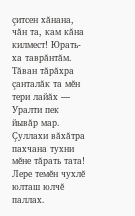çитсен хăнана, чăн та, кам кăна килмест! Юрать-ха таврăнтăм. Тăван тăрăхра çанталăк та мĕн тери лайăх — Уралти пек йывăр мар. Çуллахи вăхăтра пахчана тухни мĕне тăрать тата! Лере темĕн чухлĕ юлташ юлчĕ паллах.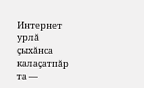Интернет урлă çыхăнса калаçатпăр та —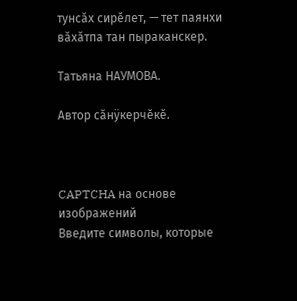тунсăх сирĕлет, — тет паянхи вăхăтпа тан пыраканскер.

Татьяна НАУМОВА.

Автор сăнÿкерчĕкĕ.



CAPTCHA на основе изображений
Введите символы, которые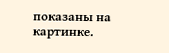показаны на картинке.